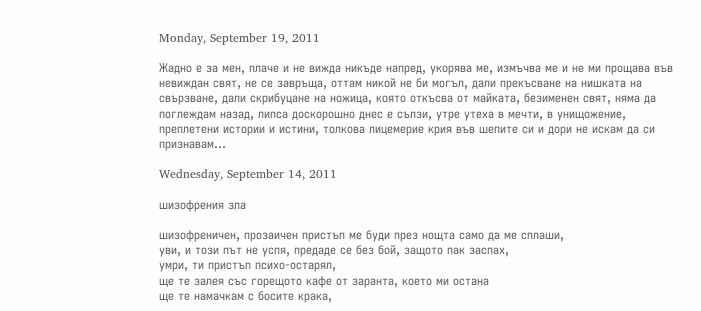Monday, September 19, 2011

Жадно е за мен, плаче и не вижда никъде напред, укорява ме, измъчва ме и не ми прощава във невиждан свят, не се завръща, оттам никой не би могъл, дали прекъсване на нишката на свързване, дали скрибуцане на ножица, която откъсва от майката, безименен свят, няма да поглеждам назад, липса доскорошно днес е сълзи, утре утеха в мечти, в унищожение, преплетени истории и истини, толкова лицемерие крия във шепите си и дори не искам да си признавам...

Wednesday, September 14, 2011

шизофрения зла

шизофреничен, прозаичен пристъп ме буди през нощта само да ме сплаши,
уви, и този път не успя, предаде се без бой, защото пак заспах,
умри, ти пристъп психо-остарял,
ще те залея със горещото кафе от заранта, което ми остана
ще те намачкам с босите крака,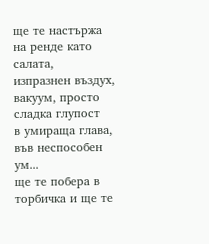ще те настържа на ренде като салата,
изпразнен въздух, вакуум, просто сладка глупост
в умираща глава,
във неспособен ум...
ще те побера в торбичка и ще те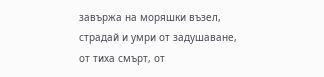завържа на моряшки възел,
страдай и умри от задушаване,
от тиха смърт, от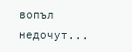вопъл недочут...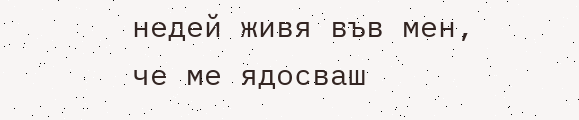недей живя във мен, че ме ядосваш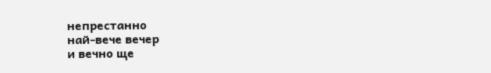непрестанно
най-вече вечер
и вечно ще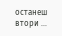останеш втори ...